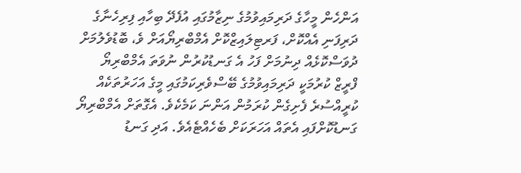އަންހެން މީހާގެ ދަރިމައިވުމުގެ ނިޒާމުގައި އުފެދޭ ބިހާއި ފިރިހެނާގެ ދަރިފަނި އެއްކޮށް، ފަރޓިލައިޒްކޮށް އެމްބްރިޔޯއަށް ވެ، ބޮޑުވެލުމަށް ދުވަސްކޮޅެއް ދިނުމަށް ފަހު އެ ގަނޑުކުރުން ނުވަތަ އެމްބްރިޔޯ ފްރީޒް ކުރުމަކީ ދަރިމައިވުމުގެ ބޭސްވެރިކަމުގައި މީގެ އަހަރުތަކެއް ކުރީއްސުރެ ފެށިގެން ކުރަމުން އަންނަ ކަމެކެވެ. އެގޮތަށް އެމްބްރިޔޯ ގަނޑުކޮށްފައި އެތައް އަހަރަކަށް ބެހެއްޓެއެވެ. އަދި ގަނޑު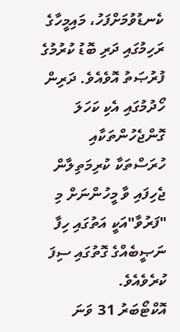ކެނޑުވުމަށްފަހު، މައިމީހާގެ ރަހިމުގައި ދަރި ބޮޑު ކުރުމުގެ ފުރުޞަތު އޮވެއެވެ. ދަރިން ހޯދުމުގައި އެކި ކަހަލަ ގޮންޖެހުންތަކާއި ހުރަސްތަކާ ކުރިމަތިލާން ޖެހިފައި ވާ މީހުންނަށް މި "ފަރުވާ"އަކީ އަތުގައި ހިފާ ނަޞީބެއްގެ ގޮތުގައި ސިފަ ކުރެވެއެވެ.
އޮކްޓޯބަރު 31 ވަނަ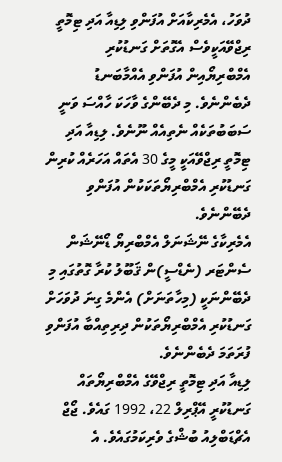ދުވަހު، އެމެރިކާއަށް އުފަންވި ލިޑިއާ އަދި ޓިމޮތީ ރިޖްވޭއަކީވެސް އެގޮތަށް ގަނޑުކުރި އެމްބްރިޔޯއިން އުފަންވި އެއްމާބަނޑު ދެބެންނެވެ. މި ދެބޭންގެ ވާހަކަ ހާއްސަ ވަނީ ސަބަބުތަކެއް ނެތިއެއް ނޫނެވެ. ލިޑިއާ އަދި ޓިމޮތީ ރިޖްވޭއަކީ މީގެ 30 އެތައް އަހަރެއް ކުރިން ގަނޑުކުރި އެމްބްރިޔޯތަކަކުން އުފަންވި ދެބޭންނެވެ.
އެމެރިކާގެ ނޭޝަނަލް އެމްބްރިޔޯ ޑޯނޭޝަން ސެންޓަރ (ނެޑްސީ)ން ޤަބޫލު ކުރާ ގޮތުގައި މި ދެބޭންނަކީ (މިހާތަނަށް) އެންމެ ގިނަ ދުވަހަށް ގަނޑުކުރި އެމްބްރިޔޯތަކުން ދިރިތިއްބާ އުފަންވި ފުރަތަމަ ދެބެންނެވެ.
ލިޑިއާ އަދި ޓިމޮތީ ރިޖްވޭގެ އެމްބްރިޔޯތައް ގަނޑުކުރީ އޭޕްރިލް 22، 1992 ގައެވެ. ޖޯޖް އެޗްޑަބްލިއު ބުޝްގެ ވެރިކަމުގައެވެ. އެ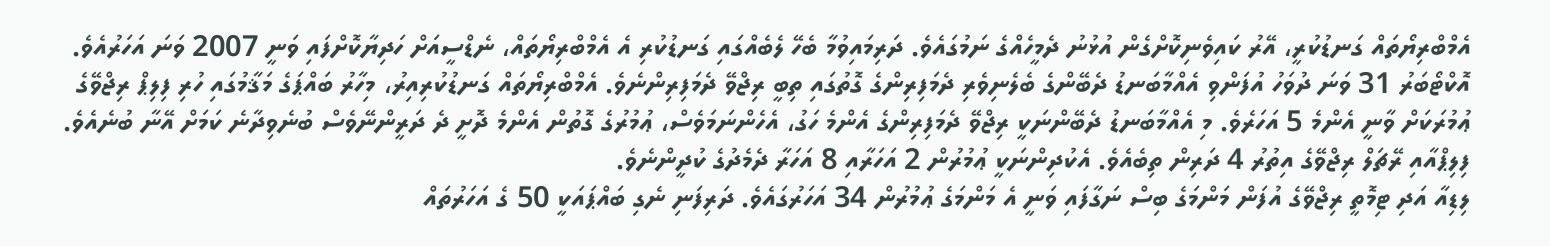އެމްބްރިޔޯތައް ގަނޑުކުރީ، އޭރު ކައިވެނިކޮށްގެން އުޅުނު ދެމީހެއްގެ ނަމުގައެވެ. ދަރިމައިވުމާ ބެހޭ ލެބެއްގައި ގަނޑުކުރި އެ އެމްބްރިޔޯތައް، ނެޑްސީއަށް ހަދިޔާކޮށްފައި ވަނީ 2007 ވަނަ އަހަރުއެވެ.
އޮކްޓޯބަރު 31 ވަނަ ދުވަހު އުފަންވި އެއްމާބަނޑު ދެބޭންގެ ބެލެނިވެރި ދެމަފިރިންގެ ގޮތުގައި ތިބީ ރިޖްވޭ ދެމަފިރިންނެވެ. އެމްބްރިޔޯތައް ގަނޑުކުރިއިރު، މިހާރު ބައްޕަގެ މަޤާމުގައި ހުރި ފިލިޕް ރިޖްވޭގެ ޢުމުރަކަށް ވާނީ އެންމެ 5 އަހަރެވެ. މި އެއްމާބަނޑު ދެބޭންނަކީ ރިޖްވޭ ދެމަފިރިންގެ އެންމެ ހަގު، އެހެންނަމަވެސް، ޢުމުރުގެ ގޮތުން އެންމެ ދޮށީ ދެ ދަރީންނޭވެސް ބުނެވިދާނެ ކަމަށް އޭނާ ބުނެއެވެ. ފިލިޕްއާއި ރޭޗަލް ރިޖްވޭގެ އިތުރު 4 ދަރިން ތިބެއެވެ. އެކުދިންނަކީ ޢުމުރުން 2 އަހަރާއި 8 އަހަރާ ދެމެދުގެ ކުދީންނެވެ.
ލިޑިއާ އަދި ޓިމޮތީ ރިޖްވޭގެ އުފަން މަންމަގެ ބިސް ނަގާފައި ވަނީ އެ މަންމަގެ ޢުމުރުން 34 އަހަރުގައެވެ. ދަރިފަނި ނެގި ބައްޕައަކީ 50 ގެ އަހަރުތައް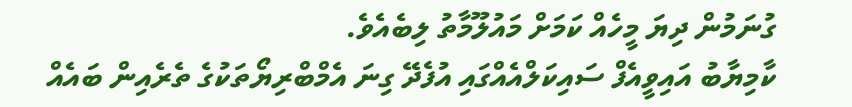ގުނަމުން ދިޔަ މީހެއް ކަމަށް މައުލޫމާތު ލިބެއެވެ.
ކާމިޔާބު އައިވީއެފް ސައިކަލްއެއްގައި އުފެދޭ ގިނަ އެމްބްރިޔޯތަކުގެ ތެރެއިން ބައެއް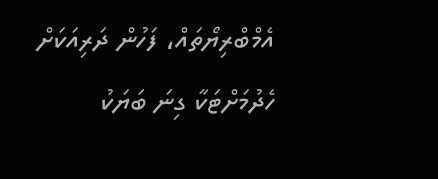އެމްބްރިޔޯތައް، ފަހުން ދަރިއަކަށް ހެދުމަށްޓަކާ ގިނަ ބަޔަކު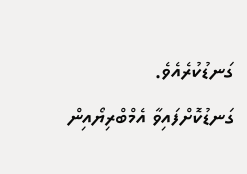ގަނޑުކުރެއެވެ.
ގަނޑުކޮށްފައިވާ އެމްބްރިޔޯއިން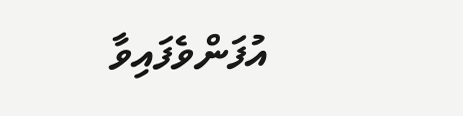އުފަންވެފައިވާ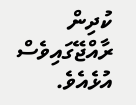ކުދިން ރާއްޖޭގައިވެސް އުޅެއެވެ.